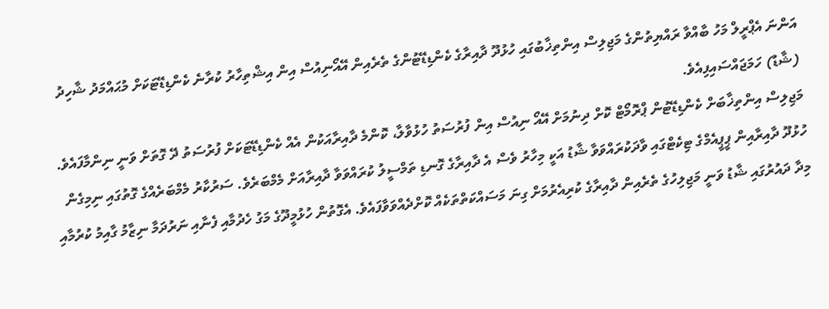އަންނަ އެޕްރީލް މަހު ބާއްވާ ރައްޔިތުންގެ މަޖިލިސް އިންތިޚާބުގައި ހުޅުދޫ ދާއިރާގެ ކެންޑިޑޭޓުންގެ ތެރެއިން އޭއޯނިއުސް އިން އިޝްތިހާރު ކުރާނެ ކެންޑިޑޭޓަކަށް މުޙައްމަދު ޝާހިދު (ޝާޑު) ހަމަޖައްސައިފިއެވެ.
މަޖިލިސް އިންތިޚާބަށް ކެންޑިޑޭޓުން ޕްރޮމޯޓް ކޮށް ދިނުމަށް އޭއޯ ނިއުސް އިން ފުރުސަތު ހުޅުވާލާ، ކޮންމެ ދާއިރާއަކުން އެއް ކެންޑިޑޭޓަކަށް ފުރުސަތު ދޭ ގޮތަށް ވަނީ ނިންމާފައެވެ.
ހުޅުދޫ ދާއިރާއިން ޕީޕީއެމްގެ ޓިކެޓްގައި ވާދަކުރައްވަވާ ޝާޑު އަކީ މިހާރު ވެސް އެ ދާއިރާގެ ގޮނޑި ތަމްސީލު ކުރައްވަވާ ދާއިރާއަށް މެމްބަރެވެ. ސަރުކާރު މެމްބަރެއްގެ ގޮތުގައި ނިމިގެން މިދާ ދައުރުގައި ޝާޑު ވަނީ މަޖިލިހުގެ ތެރެއިން ދާއިރާގެ ކުރިއެރުމަށް ގިނަ މަސައްކަތްތަކެއް ކޮށްދެއްވަވާފައެވެ. އެގޮތުން ހުޅުމީދޫގެ މަގު ހެދުމާއި ފެނާއި ނަރުދަމާ ނިޒާމު ގާއިމު ކުރުމާއި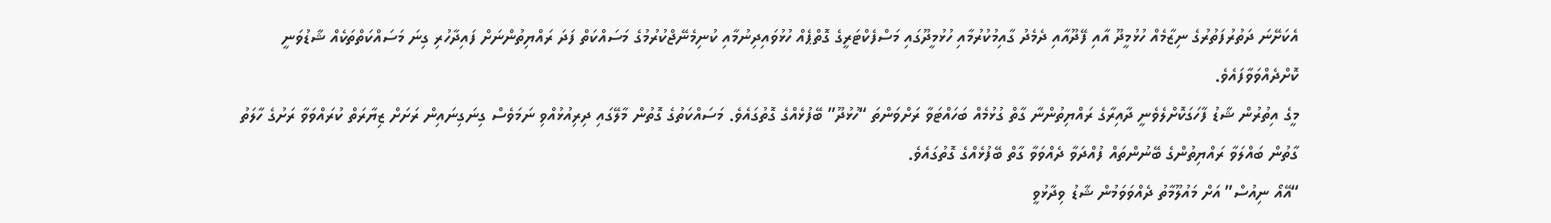އެކަށޭނަ ދަތުރުފަތުރުގެ ނިޒާމެއް ހުޅުމީދޫ އާއި ފޭދޫއާއި ދެމެދު ގާއިމުކުރުމާއި ހުޅުމީދޫގައި މަސްފެކްޓަރީގެ ގޮތްޕެއް ހުޅުވައިދިނުމާއި ކުނިމެނޭޖްކުރުމުގެ މަސައްކަތް ފަދަ ރައްޔިތުންނަށް ފައިދާހުރި ގިނަ މަސައްކަތްތަކެއް ޝާޑުވަނީ ކޮށްދެއްވަވާފައެވެ.
މީގެ އިތުރުން ޝާޑު ފާހަގަކޮށްލެވެނީ ދާއިރާގެ ރައްޔިތުންނާ ގާތް ގުޅުމެއް ބަހައްޓަވާ ރަށްވަންތަ “ހުޅުދޫ” ބޭފުޅެއްގެ ގޮތުގައެވެ. މަސައްކަތުގެ ގޮތުން މާލޭގައި ދިރިއުޅުއްވި ނަމަވެސް ގިނަގިނައިން ރަށަށް ޒިޔާރަތް ކުރައްވަވާ ރަށުގެ ހާލަތު ގާތުން ބައްލަވާ ރައްޔިތުންގެ ބޭނުންތައް ފުއްދަވާ ދެއްވަވާ ގާތް ބޭފުޅެއްގެ ގޮތުގައެވެ.
“އޭއޯ ނިއުސް” އަށް މައުލޫމާތު ދެއްވަވަމުން ޝާޑު ވިދާޅުވީ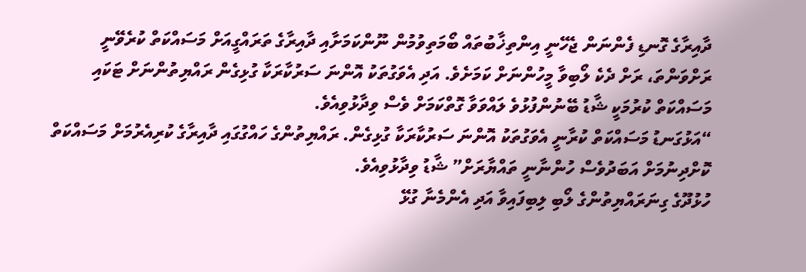ދާއިރާގެ ގޮނޑި ފެންނަން ޖެހޭނީ އިންތިޚާބުތައް ބޯމަތިވުމުން ނޫންކަމަށާއި ދާއިރާގެ ތަރައްގީއަށް މަސައްކަތް ކުރެވޭނީ ރަށްވަންތަ، ރަށް ދެކެ ލޯބިވާ މީހުންނަށް ކަމަށެވެ. އަދި އެވަގުތަކު އޮންނަ ސަރުކާރަކާ ގުޅިގެން ރައްޔިތުންނަށް ޓަކައި މަސައްކަތް ކުރުމަކީ ޝާޑު ބޭނުންފުޅުވެ ލައްވަވާ ގޮތްކަމަށް ވެސް ވިދާޅުވިއެވެ.
“އަޅުގަނޑު މަސައްކަތް ކުރާނީ އެވަގުތަކު އޮންނަ ސަރުކާރަކާ ގުޅިގެން. ރައްޔިތުންގެ ހައްގުގައި ދާއިރާގެ ކުރިއެރުމަށް މަސައްކަތް ކޮށްދިނުމަށް އަބަދުވެސް ހުންނާނީ ތައްޔާރަށް” ޝާޑު ވިދާޅުވިއެވެ.
ހުޅުދޫގެ ގިނަރައްޔިތުންގެ ލޯބި ލިބިފައިވާ އަދި އެންމެނާ ގުޅޭ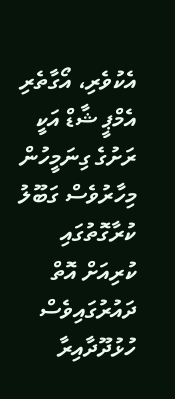އެކުވެރި، އޯގާތެރި އެމްޕީ ޝާޑް އަކީ ރަށުގެ ގިނަމީހުން މިހާރުވެސް ގަބޫލު ކުރާގޮތުގައި ކުރިއަށް އޮތް ދައުރުގައިވެސް ހުޅުދޫދާއިރާ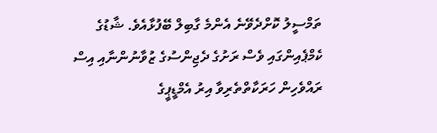ތަމްސީލު ކޮށްދެވޭނެ އެންމެ ގާބިލް ބޭފުޅާއެވެ. ޝާޑުގެ ކެމްޕެއިންގައި ވެސް ރަށުގެ ދެޖިންސުގެ ޒުވާނުންނާއި އިސް ރައްވެހިން ހަރަކާތްތެރިވާ އިރު އެމްޑީޕީގެ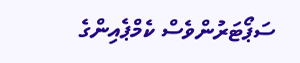ސަޕޯޓަރުންވެސް ކެމްޕެއިންގެ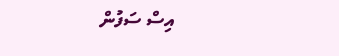އިސް ސަފުން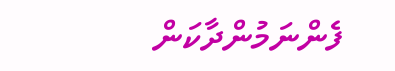ފެންނަމުންދާކަން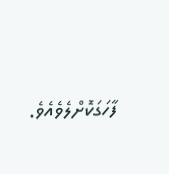ފާހަގަކޮށްލެވެއެވެ.